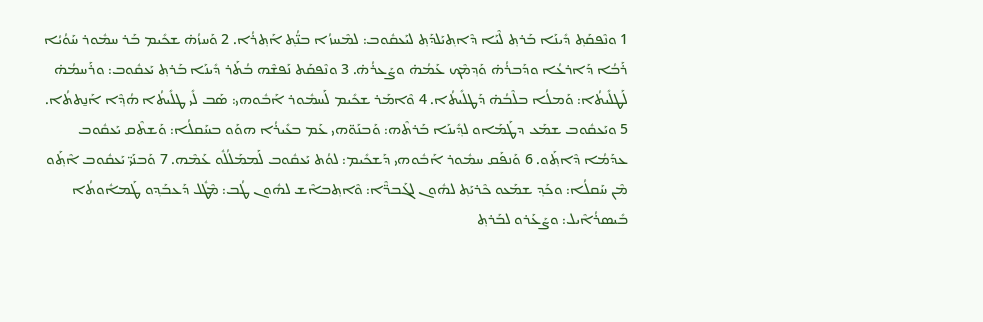1 ܘܢܶܦܩܰܬ݂ ܕܺܝܢܰܐ ܒܰܪܬ݂ ܠܶܝܰܐ ܕܶܐܬ݂ܝܰܠܕܰܬ݂ ܠܝܰܥܩܽܘܒ: ܠܡܶܚܙܳܐ ܒܢ̈ܳܬ݂ ܐܰܬ݂ܪܳܐ. 2 ܘܰܚܙܳܗ̇ ܫܟܺܝܡ ܒܰܪ ܚܡܽܘܪ ܚܰܘܳܝܳܐ ܪܰܒܳܐ ܕܰܐܪܥܳܐ ܘܕܰܒܪܳܗ̇ ܘܰܕ݂ܡܶܟ ܥܰܡܳܗ̇ ܘܨܰܥܪܳܗ̇. 3 ܘܢܶܦܩܰܬ ܢܰܦܫܶܗ ܒܳܬܰܪ ܕܺܝܢܰܐ ܒܰܪܬ݂ ܝܰܥܩܽܘܒ: ܘܪܰܚܡܳܗ̇ ܠܰܛܠܺܝܬܳܐ: ܘܰܡܠܳܐ ܒܠܶܒܳܗ̇ ܕܰܛܠܺܝܬܳܐ. 4 ܘܶܐܡܰܪ ܫܟܺܝܡ ܠܰܚܡܽܘܪ ܐܰܒܽܘܗܝ: ܣܰܒ ܠܺܝ ܛܠܺܝܬܳܐ ܗܳܕ݂ܶܐ ܐܰܢ̱ܬܬܳܐ. 5 ܘܝܰܥܩܽܘܒ ܫܡܰܥ ܕܛܰܡܰܐܘ ܠܕ݂ܺܝܢܰܐ ܒܰܪܬܶܗ: ܘܰܒܢܰܘ̈ܗܝ ܥܰܡ ܒܥܺܝܪܳܐ ܗܘܰܘ ܒܚܰܩܠܳܐ: ܘܰܫܬܶܩ ܝܰܥܩܽܘܒ ܥܕܰܡܳܐ ܕܶܐܬ݂ܰܘ. 6 ܘܰܢܦܰܩ ܚܡܽܘܪ ܐܰܒܽܘܗܝ ܕܰܫܟܺܝܡ: ܠܘܳܬ ܝܰܥܩܽܘܒ ܠܰܡܡܰܠܳܠܽܘ ܥܰܡܶܗ. 7 ܘܰܒܢܰܝ̈ ܝܰܥܩܽܘܒ ܐܶܬ݂ܰܘ ܡܶܢ ܚܰܩܠܳܐ: ܘܟܰܕ݂ ܫܡܰܥܘ ܟܶܪܝܰܬ݂ ܠܗܽܘܢ ܠܓܰܒܖ̈ܶܐ: ܘܶܐܬ݂ܒܐܶܫ ܠܗܽܘܢ ܛܳܒ: ܡܶܛܽܠ ܕܰܥܒܰܕ݂ܘ ܛܰܡܐܽܘܬܳܐ ܒܺܝܣܪܳܐܶܝܠ: ܘܨܰܥܰܪܘ ܠܒܰܪܬ݂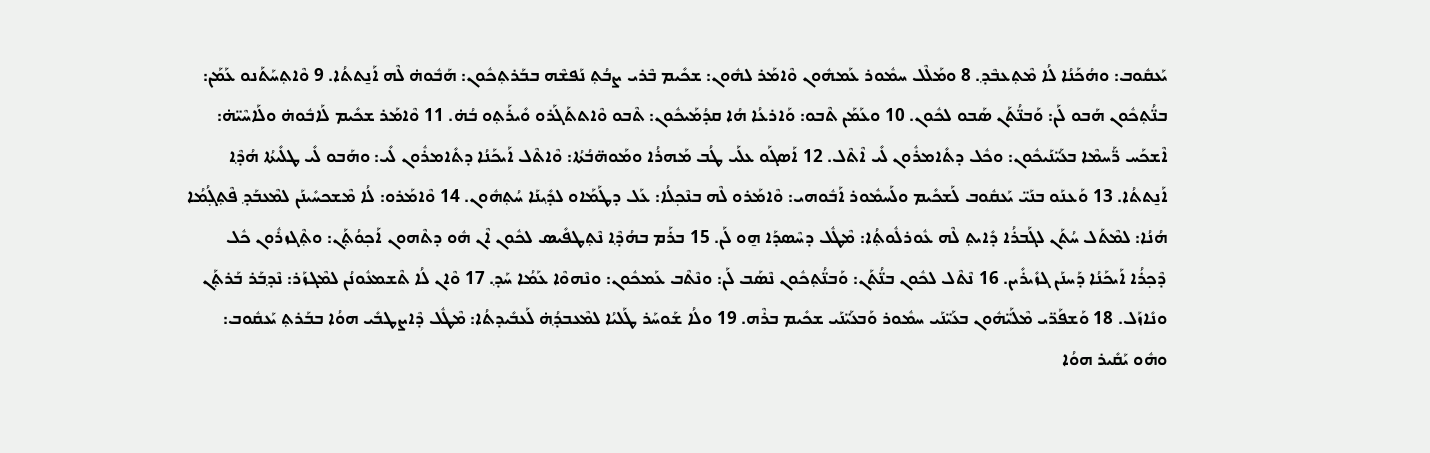ܝܰܥܩܽܘܒ: ܘܗܳܟܰܢܳܐ ܠܳܐ ܡܶܬ݂ܥܒܶܕ݂. 8 ܘܡܰܠܶܠ ܚܡܽܘܪ ܥܰܡܗܽܘܢ ܘܶܐܡܰܪ ܠܗܽܘܢ: ܫܟܺܝܡ ܒܶܪܝ ܨܒܳܬ݂ ܢܰܦܫܶܗ ܒܒܰܪܬ݂ܟܽܘܢ: ܗܰܒܽܘܗ̇ ܠܶܗ ܐܰܢ̱ܬܬܳܐ. 9 ܘܶܐܬ݂ܚܰܬܰܢܘ ܥܰܡܰܢ: ܒܢ̈ܳܬ݂ܟܽܘܢ ܗܰܒܘ ܠܰܢ: ܘܰܒܢ̈ܳܬܰܢ ܣܰܒܘ ܠܟܽܘܢ. 10 ܘܥܰܡܰܢ ܬܶܒܘ: ܘܰܐܪܥܳܐ ܗܳܐ ܩܕܳܡܰܝܟܽܘܢ: ܬܶܒܘ ܘܶܐܬܬܰܓܰܪܘ ܘܺܝܪܰܬ݂ܘ ܒܳܗ̇. 11 ܘܶܐܡܰܪ ܫܟܺܝܡ ܠܰܐܒܽܘܗ̇ ܘܠܰܐܚܶܝ̈ܗ̇: ܐܶܫܟܰܚ ܖ̈ܰܚܡܶܐ ܒܥܰܝ̈ܢܰܝܟܽܘܢ: ܘܟܽܠ ܕܬܺܐܡܪܽܘܢ ܠܺܝ ܐܶܬܶܠ. 12 ܐܰܣܓܰܘ ܥܠܰܝ ܛܳܒ ܡܰܗܪܳܐ ܘܡܰܘܗ̈ܒܳܬܳܐ: ܘܶܐܬܶܠ ܐܰܝܟܰܢܳܐ ܕܬܺܐܡܪܽܘܢ ܠܺܝ: ܘܗܰܒܘ ܠܺܝ ܛܠܺܝܬܳܐ ܗܳܕ݂ܶܐ ܐܰܢ̱ܬܬܳܐ. 13 ܘܰܥܢܰܘ ܒܢܰܝ̈ ܝܰܥܩܽܘܒ ܠܰܫܟܺܝܡ ܘܠܰܚܡܽܘܪ ܐܰܒܽܘܗܝ: ܘܶܐܡܰܪܘ ܠܶܗ ܒܢܶܟ݂ܠܳܐ: ܥܰܠ ܕܛܰܡܰܐܘ ܠܕ݂ܺܝܢܰܐ ܚܳܬ݂ܗܽܘܢ. 14 ܘܶܐܡܰܪܘ: ܠܳܐ ܡܶܫܟܚܺܝܢܰܢ ܠܡܶܥܒܰܕ݂ ܦܶܬ݂ܓ݂ܳܡܳܐ ܗܳܢܳܐ: ܠܡܶܬܰܠ ܚܳܬܰܢ ܠܓܰܒܪܳܐ ܕܺܐܝܬ݂ ܠܶܗ ܥܽܘܪܠܽܘܬ݂ܳܐ: ܡܶܛܽܠ ܕܚܶܣܕܰܐ ܗ̱ܘ ܠܰܢ. 15 ܒܪܰܡ ܒܗܳܕ݂ܶܐ ܢܶܬ݂ܛܦܺܝܣ ܠܟܽܘܢ ܐܶܢ ܗܽܘ ܕܬܶܗܘܢ ܐܰܟ݂ܘܳܬ݂ܰܢ: ܘܬ݂ܶܓܙܪܽܘܢ ܟܽܠ ܕܶܟ݂ܪܳܐ ܐܰܝܟܰܢܳܐ ܕܰܚܢܰܢ ܓܙܺܝܪܺܝܢ. 16 ܢܶܬܶܠ ܠܟܽܘܢ ܒܢ̈ܳܬܰܢ: ܘܰܒܢ̈ܳܬ݂ܟܽܘܢ ܢܶܣܰܒ ܠܰܢ: ܘܢܶܬܶܒ ܥܰܡܟܽܘܢ: ܘܢܶܗܘܶܐ ܥܰܡܳܐ ܚܰܕ݂. 17 ܘܶܐܢ ܠܳܐ ܬܶܫܡܥܽܘܢܳܢ ܠܡܶܓܙܰܪ: ܢܶܕ݂ܒܰܪ ܒܰܪܬ݂ܰܢ ܘܢܺܐܙܰܠ. 18 ܘܰܫܦܰܖ̈ܝ ܡܶܠܰܝ̈ܗܽܘܢ ܒܥܰܝ̈ܢܰܝ ܚܡܽܘܪ ܘܰܒܥܰܝ̈ܢܰܝ ܫܟܺܝܡ ܒܪܶܗ. 19 ܘܠܳܐ ܫܰܘܚܰܪ ܛܰܠܝܳܐ ܠܡܶܥܒܕ݂ܳܗ̇ ܠܰܥܒܺܝܕܬܳܐ: ܡܶܛܽܠ ܕܶܐܨܛܒܺܝ ܗܘܳܐ ܒܒܰܪܬ݂ ܝܰܥܩܽܘܒ: ܘܗܽܘ ܝܰܩܺܝܪ ܗܘܳܐ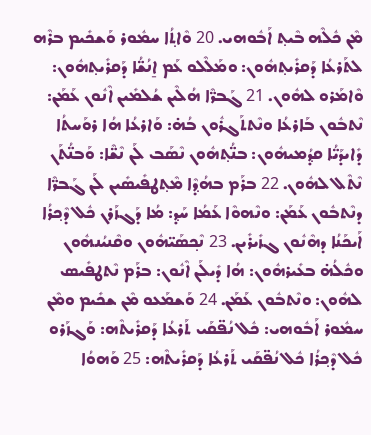ܡܶܢ ܟܽܠܶܗ ܒܶܝܬ݂ ܐܰܒܽܘܗܝ. 20 ܘܶܐܬ݂ܳܐ ܚܡܽܘܪ ܘܰܫܟܺܝܡ ܒܪܶܗ ܠܬܰܪܥܳܐ ܕܰܩܪܺܝܬ݂ܗܽܘܢ: ܘܡܰܠܶܠܘ ܥܰܡ ܐ̱ܢܳܫ̈ܳܐ ܕܰܩܪܺܝܬ݂ܗܽܘܢ: ܘܶܐܡܰܪܘ ܠܗܽܘܢ. 21 ܓܰܒܖ̈ܶܐ ܗܳܠܶܝܢ ܫܳܠܡܺܝܢ ܐܶܢܽܘܢ ܥܰܡܰܢ: ܢܶܬܒܽܘܢ ܒܰܐܪܥܳܐ ܘܢܶܬܬܰܓܪܽܘܢ ܒܳܗ̇: ܘܰܐܪܥܳܐ ܗܳܐ ܪܘܰܚܬܳܐ ܕܺܐܝܕܰܝ̈ܳܐ ܩܕ݂ܳܡܝܗܽܘܢ: ܒܢ̈ܳܬ݂ܗܽܘܢ ܢܶܣܰܒ ܠܰܢ ܢܶܫ̈ܶܐ: ܘܰܒܢ̈ܳܬܰܢ ܢܶܬܶܠ ܠܗܽܘܢ. 22 ܒܪܰܡ ܒܗܳܕ݂ܶܐ ܡܶܬ݂ܛܦܺܝܣܺܝܢ ܠܰܢ ܓܰܒܖ̈ܶܐ ܕܢܶܬܒܽܘܢ ܥܰܡܰܢ: ܘܢܶܗܘܶܐ ܥܰܡܳܐ ܚܰܕ݂: ܡܳܐ ܕܰܓܙܰܪܢ ܟܽܠ ܕܶܟ݂ܪܳܐ ܐܰܝܟܰܢܳܐ ܕܗܶܢܽܘܢ ܓܙܺܝܪܺܝܢ. 23 ܢܶܟ݂ܣܰܝ̈ܗܽܘܢ ܘܩܶܢܝܳܢܗܽܘܢ ܘܟܽܠܳܗ̇ ܒܥܺܝܪܗܽܘܢ: ܗܳܐ ܕܺܝܠܰܢ ܐܶܢܽܘܢ: ܒܪܰܡ ܢܶܬܛܦܺܝܣ ܠܗܽܘܢ: ܘܢܶܬܒܽܘܢ ܥܰܡܰܢ. 24 ܘܰܫܡܰܥܘ ܡܶܢ ܫܟܺܝܡ ܘܡܶܢ ܚܡܽܘܪ ܐܰܒܽܘܗܝ: ܟܽܠ ܢܳܦ̈ܩܰܝ ܬܰܪܥܳܐ ܕܰܩܪܺܝܬܶܗ: ܘܰܓܙܰܪܘ ܟܽܠ ܕܶܟ݂ܪܳܐ ܟܽܠ ܢܳܦ̈ܩܰܝ ܬܰܪܥܳܐ ܕܰܩܪܺܝܬܶܗ: 25 ܘܰܗܘܳܐ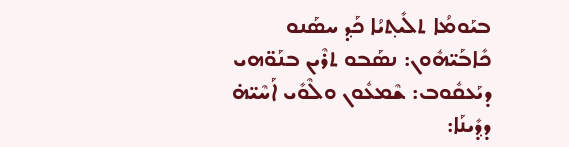ܒܝܰܘܡܳܐ ܬܠܺܝܬ݂ܝܳܐ ܟܰܕ݂ ܚܣܰܢܘ ܟܺܐܒܰܝ̈ܗܽܘܢ: ܢܣܰܒܘ ܬܪܶܝܢ ܒܢܰܘ̈ܗܝ ܕܝܰܥܩܽܘܒ: ܫܶܡܥܽܘܢ ܘܠܶܘܺܝ ܐܰܚܶܝ̈ܗ̇ ܕܕ݂ܺܝܢܰܐ: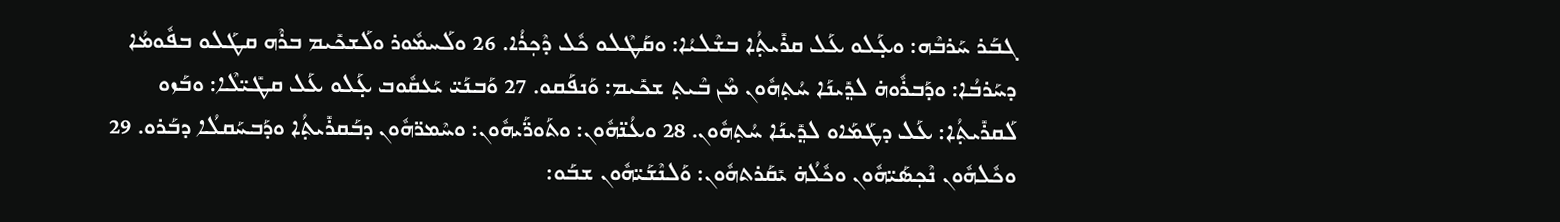ܓܒܰܪ ܚܰܪܒܶܗ: ܘܥ̣ܰܠܘ ܥܰܠ ܩܪܺܝܬ݂ܳܐ ܒܫܶܠܝܳܐ: ܘܩܰܛܶܠܘ ܟܽܠ ܕܶܟ݂ܪܳܐ. 26 ܘܠܰܚܡܽܘܪ ܘܠܰܫܟܺܝܡ ܒܪܶܗ ܩܛܰܠܘ ܒܦܽܘܡܳܐ ܕܚܰܪܒܳܐ: ܘܕܰܒܪܽܘܗ̇ ܠܕ݂ܺܝܢܰܐ ܚܳܬ݂ܗܽܘܢ ܡܶܢ ܒܶܝܬ݂ ܫܟܺܝܡ: ܘܰܢܦܰܩܘ. 27 ܘܰܒܢܰܝ̈ ܝܰܥܩܽܘܒ ܥ̣ܰܠܘ ܥܰܠ ܩܛܺܝ̈ܠܶܐ: ܘܒܰܙܘ ܠܰܩܪܺܝܬ݂ܳܐ: ܥܰܠ ܕܛܰܡܰܐܘ ܠܕ݂ܺܝܢܰܐ ܚܳܬ݂ܗܽܘܢ. 28 ܘܥܳܢ̈ܗܽܘܢ: ܘܬܰܘܖ̈ܰܝܗܽܘܢ: ܘܚܶܡܖ̈ܗܽܘܢ ܕܒܰܩܪܺܝܬ݂ܳܐ ܘܕܰܒܚܰܩܠܳܐ ܕܒܰܪܘ. 29 ܘܟܽܠܗܽܘܢ ܢܶܟ݂ܣܰܝ̈ܗܽܘܢ ܘܟܽܠܳܗ̇ ܝܺܩܰܪܬܗܽܘܢ: ܘܰܠܢܶܫܰܝ̈ܗܽܘܢ ܫܒܰܘ: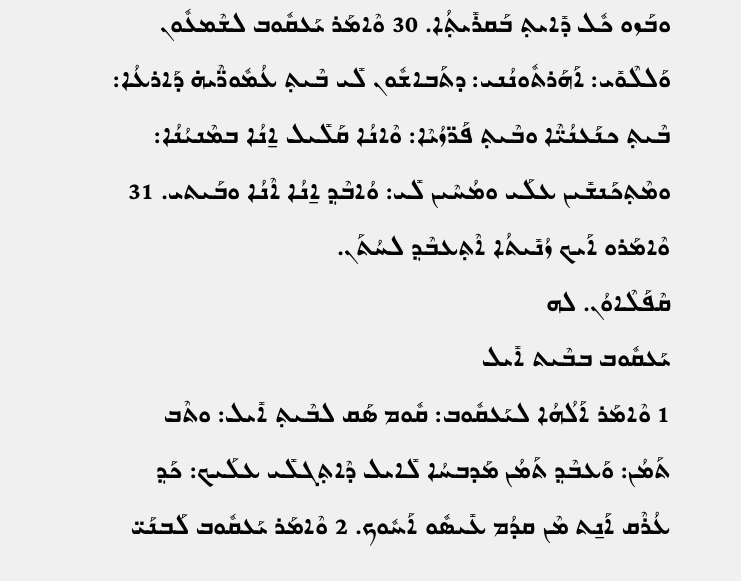ܘܒܰܙܘ ܟܽܠ ܕܺܐܝܬ݂ ܒܰܩܪܺܝܬ݂ܳܐ. 30 ܘܶܐܡܰܪ ܝܰܥܩܽܘܒ ܠܫܶܡܥܽܘܢ ܘܰܠܠܶܘܺܝ: ܐܰܗܰܪܬܽܘܢܳܢܝ: ܕܬܰܒܐܫܽܘܢ ܠܺܝ ܒܶܝܬ݂ ܥܳܡܽܘܖ̈ܶܝܗ̇ ܕܰܐܪܥܳܐ: ܒܶܝܬ݂ ܟܢܰܥܢܳܝ̈ܶܐ ܘܒܶܝܬ݂ ܦܰܖ̈ܙܳܝܶܐ: ܘܶܐܢܳܐ ܩܰܠܺܝܠ ܐ̱ܢܳܐ ܒܡܶܢܝܳܢܳܐ: ܘܡܶܬ݂ܟܰܢܫܺܝܢ ܥܠܰܝ ܘܡܳܚܶܝܢ ܠܺܝ: ܘܳܐܒܶܕ݂ ܐ̱ܢܳܐ ܐܶܢܳܐ ܘܒܰܝܬܝ. 31 ܘܶܐܡܰܪܘ ܐܰܝܟ ܙܳܢܺܝܬܳܐ ܐܶܬ݂ܥܒܶܕ݂ ܠܚܳܬܰܢ.
ܩܶܦܰܠܶܐܘܳܢ. ܠܗ
ܝܰܥܩܽܘܒ ܒܒܶܝܬ ܐܺܝܠ
1 ܘܶܐܡܰܪ ܐܰ‌ܠܳܗܳܐ ܠܝܰܥܩܽܘܒ: ܩܽܘܡ ܣܰܩ ܠܒܶܝܬ݂ ܐܺܝܠ: ܘܬܶܒ ܬܰܡܳܢ: ܘܰܥܒܶܕ݂ ܬܰܡܳܢ ܡܰܕܒܚܳܐ ܠܺܐܝܠ ܕܶܐܬ݂ܓܠܺܝ ܥܠܰܝܟ: ܟܰܕ݂ ܥܳܪܶܩ ܐܰܢ̱ܬ ܡܶܢ ܩܕܳܡ ܥܺܝܣܽܘ ܐܰܚܽܘܟ. 2 ܘܶܐܡܰܪ ܝܰܥܩܽܘܒ ܠܰܒܢܰܝ̈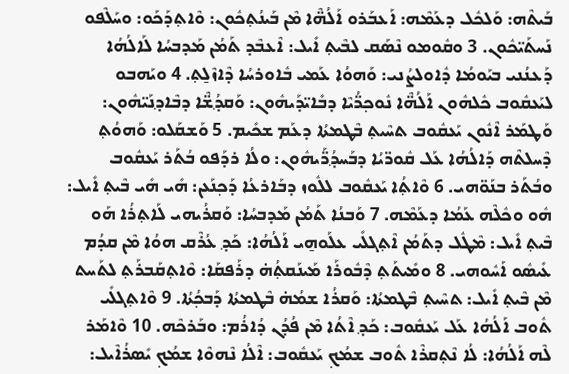ܒܰܝܬܶܗ: ܘܰܠܟܽܠ ܕܥܰܡܶܗ: ܐܰܥܒܰܪܘ ܐܰܠܳܗ̈ܶܐ ܡܶܢ ܒܰܝܢܳܬ݂ܟܽܘܢ: ܘܶܐܬ݂ܕܰܟܰܘ: ܘܚܰܠܶܦܘ ܢܰܚܬܰܝ̈ܟܽܘܢ. 3 ܘܩܽܘܡܘ ܢܶܣܰܩ ܠܒܶܝܬ݂ ܐܺܝܠ: ܐܶܥܒܶܕ ܬܰܡܳܢ ܡܰܕܒܚܳܐ ܠܰܐܠܳܗܳܐ ܕܰܥܢܳܢܝ ܒܝܰܘܡܳܐ ܕܽܐܘܠܨܳܢܝ: ܘܰܗܘܳܐ ܥܰܡܝ ܒܽܐܘܪܚܳܐ ܕܶܐܙܶܠ̱ܬ݂. 4 ܘܝܰܗܒܘ ܠܝܰܥܩܽܘܒ ܟܽܠܗܽܘܢ ܐܰܠܳܗ̈ܶܐ ܢܽܘܟ݂ܖ̈ܳܝܶܐ ܕܒܺܐܝ̈ܕܰܝܗܽܘܢ: ܘܰܩܕ݂ܳܫ̈ܶܐ ܕܒܶܐܕ݂ܢܰܝ̈ܗܽܘܢ: ܘܰܛܡܰܪ ܐܶܢܽܘܢ ܝܰܥܩܽܘܒ ܬܚܶܝܬ݂ ܒܶܛܡܬܳܐ ܕܥܰܡ ܫܟܺܝܡ. 5 ܘܰܫܩܰܠܘ: ܘܰܗܘܳܬ݂ ܕܶܚܠܬܶܗ ܕܰܐ‌ܠܳܗܳܐ ܥܰܠ ܩܽܘܖ̈ܝܳܐ ܕܒܰܚܕ݂ܳܖ̈ܰܝܗܽܘܢ: ܘܠܳܐ ܪܕܰܦܘ ܒܳܬܰܪ ܝܰܥܩܽܘܒ ܘܒܳܬܰܪ ܒܢܰܘ̈ܗܝ. 6 ܘܶܐܬ݂ܳܐ ܝܰܥܩܽܘܒ ܠܠܽܘܙ ܕܒܰܐܪܥܳܐ ܕܰܟ݂ܢܰܥܢ: ܗܺܝ ܗܺܝ ܒܶܝܬ݂ ܐܺܝܠ: ܗܽܘ ܘܟܽܠܶܗ ܥܰܡܳܐ ܕܥܰܡܶܗ. 7 ܘܰܒܢܳܐ ܬܰܡܳܢ ܡܰܕܒܚܳܐ: ܘܰܩܪܳܝܗܝ ܠܰܐܬ݂ܪܳܐ ܗܰܘ ܒܶܝܬ݂ ܐܺܝܠ: ܡܶܛܽܠ ܕܬܰܡܳܢ ܐܶܬ݂ܓܠܺܝ ܥܠܰܘܗ̱ܝ ܐܰ‌ܠܳܗܳܐ: ܟܰܕ݂ ܥܳܪܶܩ ܗܘܳܐ ܡܶܢ ܩܕܳܡ ܥܺܝܣܽܘ ܐܰܚܽܘܗܝ. 8 ܘܡܺܝܬܰܬ݂ ܕܶܒܽܘܪܰܐ ܡܰܝܢܰܩܬ݂ܳܗ̇ ܕܪܰܦܩܰܐ: ܘܶܐܬ݂ܩܰܒܪܰܬ݂ ܠܬܰܚܬ ܡܶܢ ܒܶܝܬ݂ ܐܺܝܠ: ܬܚܶܝܬ݂ ܒܶܛܡܬܳܐ: ܘܰܩܪܳܐ ܫܡܳܗ̇ ܒܶܛܡܬܳܐ ܕܰܒܟ݂ܳܬܳܐ. 9 ܘܶܐܬ݂ܓܠܺܝ ܬܽܘܒ ܐܰ‌ܠܳܗܳܐ ܥܰܠ ܝܰܥܩܽܘܒ: ܟܰܕ݂ ܐܶܬܳܐ ܡܶܢ ܦܳܕܳܢ ܕܳܐܪܳܡ: ܘܒܰܪܟܶܗ. 10 ܘܶܐܡܰܪ ܠܶܗ ܐܰ‌ܠܳܗܳܐ: ܠܳܐ ܢܶܬ݂ܩܪܶܐ ܬܽܘܒ ܫܡܳܟ݂ ܝܰܥܩܽܘܒ: ܐܶܠܳܐ ܢܶܗܘܶܐ ܫܡܳܟ݂ ܝܺܣܪܳܐܶܝܠ: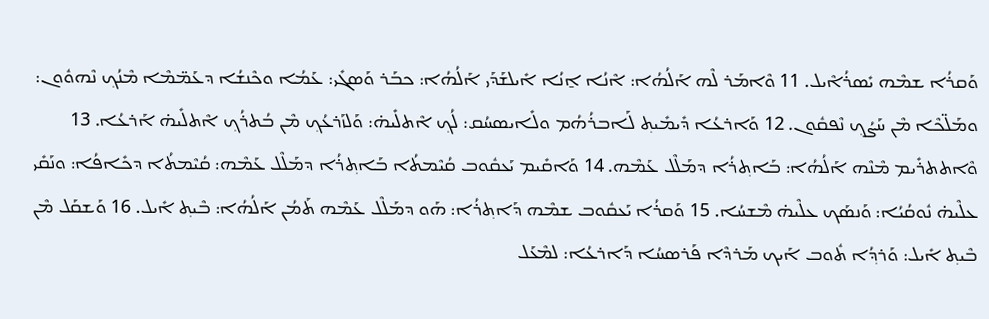ܘܰܩܪܳܐ ܫܡܶܗ ܝܺܣܪܳܐܶܝܠ. 11 ܘܶܐܡܰܪ ܠܶܗ ܐܰ‌ܠܳܗܳܐ: ܐܶܢܳܐ ܐ̱ܢܳܐ ܐܺܝܠܫܰܕܰܝ ܐܰ‌ܠܳܗܳܐ: ܟܒܰܪ ܘܰܣܓܺܝ: ܥܰܡܳܐ ܘܟܶܢܫܳܐ ܕܥܰܡ̈ܡܶܐ ܡܶܢܳܟ݂ ܢܶܗܘܽܘܢ: ܘܡܰܠ̈ܟܶܐ ܡܶܢ ܚܰܨܳܟ݂ ܢܶܦܩܽܘܢ. 12 ܘܰܐܪܥܳܐ ܕܺܝܡܺܝܬ݂ ܠܰܐܒܪܳܗܳܡ ܘܠܺܐܝܣܚܳܩ: ܠܳܟ݂ ܐܶܬܠܺܝܗ̇: ܘܰܠܙܰܪܥܳܟ݂ ܡܶܢ ܒܳܬܪܳܟ݂ ܐܶܬܠܺܝܗ̇ ܐܰܪܥܳܐ. 13 ܘܶܐܬܬܪܺܝܡ ܡܶܢܶܗ ܐܰ‌ܠܳܗܳܐ: ܒܰܐܬ݂ܪܳܐ ܕܡܰܠܶܠ ܥܰܡܶܗ. 14 ܘܰܐܩܺܝܡ ܝܰܥܩܽܘܒ ܩܳܝܶܡܬܳܐ ܒܰܐܬ݂ܪܳܐ ܕܡܰܠܶܠ ܥܰܡܶܗ: ܩܳܝܶܡܬܳܐ ܕܟܺܐܦܳܐ: ܘܢܰܩܺܝ ܥܠܶܝܗ̇ ܢܽܘܩܳܝܳܐ: ܘܰܢܣܰܟ ܥܠܶܝܗ̇ ܡܶܫܚܳܐ. 15 ܘܰܩܪܳܐ ܝܰܥܩܽܘܒ ܫܡܶܗ ܕܰܐܬ݂ܪܳܐ: ܗܰܘ ܕܡܰܠܶܠ ܥܰܡܶܗ ܬܰܡܳܢ ܐܰ‌ܠܳܗܳܐ: ܒܶܝܬ݂ ܐܺܝܠ. 16 ܘܰܫܩܰܠ ܡܶܢ ܒܶܝܬ݂ ܐܺܝܠ: ܘܰܪܕ݂ܳܐ ܬܽܘܒ ܐܰܝܟ ܡܰܪܕܶܐ ܦܰܪܣܚܳܐ ܕܰܐܪܥܳܐ: ܠܡܶܥܰܠ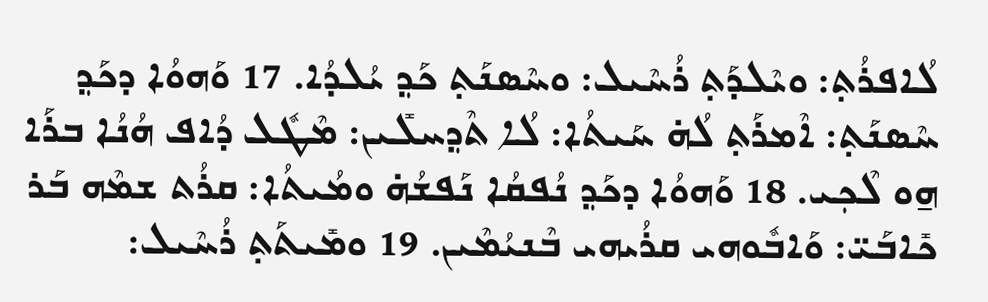ܠܳܐܦܪܳܬ݂: ܘܝܶܠܕܰܬ݂ ܪܳܚܶܝܠ: ܘܚܶܣܢܰܬ݂ ܟܰܕ݂ ܝܳܠܕܳܐ. 17 ܘܰܗܘܳܐ ܕܟܰܕ݂ ܚܶܣܢܰܬ݂: ܐܶܡܪܰܬ݂ ܠܳܗ̇ ܚܰܝܬܳܐ: ܠܳܐ ܬܶܕ݂ܚܠܺܝܢ: ܡܶܛܽܠ ܕܳܐܦ ܗܳܢܳܐ ܒܪܰܐ ܗ̱ܘ ܠܶܟ݂ܝ. 18 ܘܰܗܘܳܐ ܕܟܰܕ݂ ܢܳܦܩܳܐ ܢܰܦܫܳܗ̇ ܘܡܳܝܬܳܐ: ܩܪܳܬ ܫܡܶܗ ܒܰܪ ܟܺܐܒܰܝ̈: ܘܰܐܒܽܘܗܝ ܩܪܳܝܗܝ ܒܶܢܝܳܡܶܝܢ. 19 ܘܡܺܝܬܰܬ݂ ܪܳܚܶܝܠ: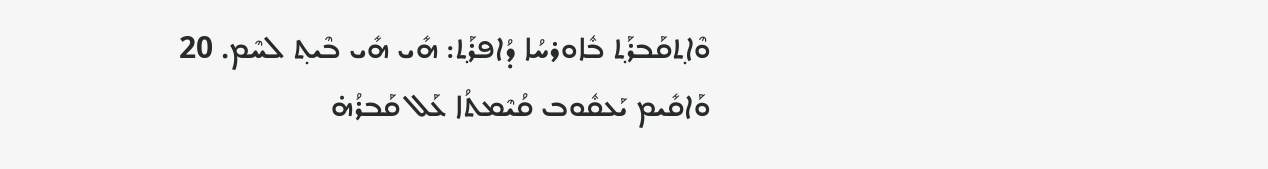ܘܶܐܬ݂ܩܰܒܪܰܬ݂ ܒܽܐܘܪܚܳܐ ܕܳܐܦܪܰܬ݂: ܗܺܝ ܗܺܝ ܒܶܝܬ݂ ܠܚܶܡ. 20 ܘܰܐܩܺܝܡ ܝܰܥܩܽܘܒ ܩܳܝܶܡܬܳܐ ܥܰܠ ܩܰܒܪܳܗ̇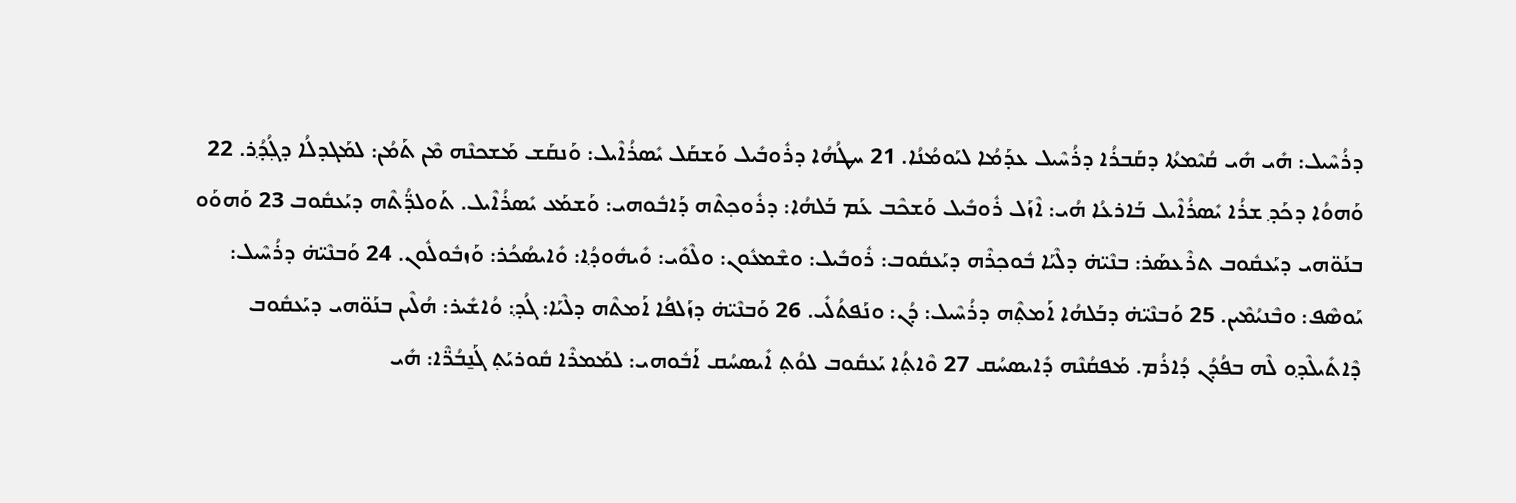ܕܪܳܚܶܝܠ: ܗܺܝ ܗܺܝ ܩܳܝܶܡܬܳܐ ܕܩܰܒܪܳܐ ܕܪܳܚܶܝܠ ܥܕܰܡܳܐ ܠܝܰܘܡܳܢܳܐ. 21 ܚܛܳܗܳܐ ܕܪܽܘܒܺܝܠ ܘܰܫܩܰܠ ܝܺܣܪܳܐܶܝܠ: ܘܰܢܩܰܫ ܡܰܫܟܢܶܗ ܡܶܢ ܬܰܡܳܢ: ܠܡܰܓܕܠܳܐ ܕܓ݂ܳܕ݂ܳܪ. 22 ܘܰܗܘܳܐ ܕܟܰܕ݂ ܫܪܳܐ ܝܺܣܪܳܐܶܝܠ ܒܰܐܪܥܳܐ ܗܳܝ: ܐܶܙܰܠ ܪܽܘܒܺܝܠ ܘܰܫܟܶܒ ܥܰܡ ܒܰܠܗܳܐ: ܕܪܽܘܟ݂ܬܶܗ ܕܰܐܒܽܘܗܝ: ܘܰܫܡܰܥ ܝܺܣܪܳܐܶܝܠ. ܬܰܘܠܕ̈ܳܬܶܗ ܕܝܰܥܩܽܘܒ 23 ܘܰܗܘܰܘ ܒܢܰܘ̈ܗܝ ܕܝܰܥܩܽܘܒ ܬܪܶܥܣܰܪ: ܒܢܶܝ̈ܗ̇ ܕܠܶܝܰܐ ܒܽܘܟ݂ܪܶܗ ܕܝܰܥܩܽܘܒ: ܪܽܘܒܺܝܠ: ܘܫܶܡܥܽܘܢ: ܘܠܶܘܺܝ: ܘܺܝܗܽܘܕ݂ܳܐ: ܘܺܐܝܣܳܟܳܪ: ܘܰܙܒܽܘܠܽܘܢ. 24 ܘܰܒܢܶܝ̈ܗ̇ ܕܪܳܚܶܝܠ: ܝܰܘܣܶܦ: ܘܒܶܢܝܳܡܶܝܢ. 25 ܘܰܒܢܶܝ̈ܗ̇ ܕܒܰܠܗܳܐ ܐܰܡܬ݂ܶܗ ܕܪܳܚܶܝܠ: ܕܳܢ: ܘܢܰܦܬܳܠܺܝ. 26 ܘܰܒܢܶܝ̈ܗ̇ ܕܙܰܠܦܳܐ ܐܰܡܬܶܗ ܕܠܶܝܰܐ: ܓܳܕ݂: ܘܳܐܫܺܝܪ: ܗܳܠܶܝܢ ܒܢܰܘ̈ܗܝ ܕܝܰܥܩܽܘܒ ܕܶܐܬܺܝܠܶܕ݂ܘ ܠܶܗ ܒܦܳܕܳܢ ܕܳܐܪܳܡ. ܡܰܦܩܳܢܶܗ ܕܺܐܝܣܚܳܩ 27 ܘܶܐܬ݂ܳܐ ܝܰܥܩܽܘܒ ܠܘܳܬ݂ ܐܺܝܣܚܳܩ ܐܰܒܽܘܗܝ: ܠܡܰܡܪܶܐ ܩܽܘܪܝܰܬ݂ ܓܰܢ̱ܒܳܖ̈ܶܐ: ܗܺܝ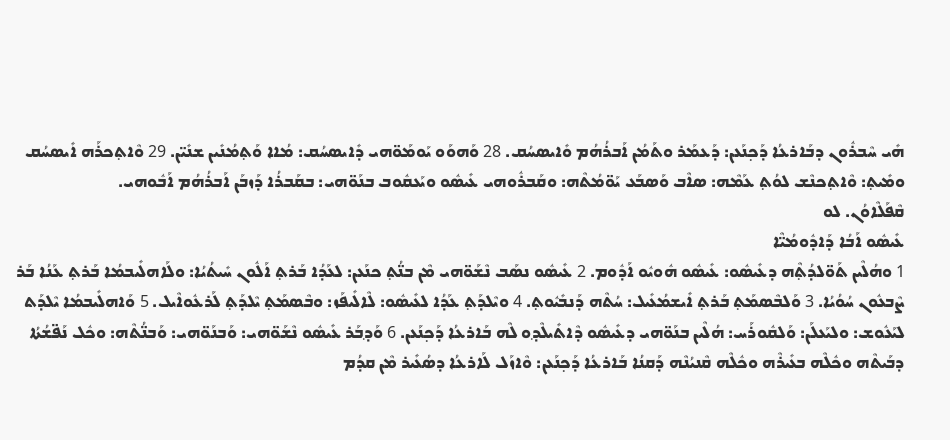ܗܺܝ ܚܶܒܪܽܘܢ ܕܒܰܐܪܥܳܐ ܕܰܟ݂ܢܰܥܢ: ܕܰܥܡܰܪ ܘܬܰܡܳܢ ܐܰܒܪܳܗܳܡ ܘܺܐܝܣܚܳܩ. 28 ܘܰܗܘܰܘ ܝܰܘܡܰܘ̈ܗܝ ܕܺܐܝܣܚܳܩ: ܡܳܐܐ ܘܰܬ݂ܡܳܢܺܝܢ ܫܢܺܝ̈ܢ. 29 ܘܶܐܬ݂ܟܪܰܗ ܐܺܝܣܚܳܩ ܘܡܺܝܬ݂: ܘܶܐܬ݂ܟܢܶܫ ܠܘܳܬ݂ ܥܰܡܶܗ: ܣܐܶܒ ܘܰܣܒܰܥ ܝܰܘ̈ܡܳܬܶܗ: ܘܩܰܒܪܽܘܗܝ ܥܺܝܣܽܘ ܘܝܰܥܩܽܘܒ ܒܢܰܘ̈ܗܝ: ܒܩܰܒܪܳܐ ܕܰܙܒܰܢ ܐܰܒܪܳܗܳܡ ܐܰܒܽܘܗܝ.
ܩܶܦܰܠܶܐܘܳܢ. ܠܘ
ܥܺܝܣܽܘ ܐܰܒܳܐ ܕܰܐܕܽܘܡܳܝ̈ܶܐ
1 ܘܗܳܠܶܝܢ ܬܰܘ̈ܠܕܳܬ݂ܶܗ ܕܥܺܝܣܽܘ: ܥܺܝܣܽܘ ܗܽܘܝܽܘ ܐܰܕܽܘܡ. 2 ܥܺܝܣܽܘ ܢܣܰܒ ܢܶܫܰܘ̈ܗܝ ܡܶܢ ܒܢ̈ܳܬ݂ ܟܢܰܥܢ: ܠܥܰܕܳܐ ܒܰܪܬ݂ ܐܰܠܽܘܢ ܚܺܝܬܳܝܳܐ: ܘܠܰܐܗܠܺܝܒܡܳܐ ܒܰܪܬ݂ ܥܰܢܳܐ ܒܰܪ ܨܶܒܥܽܘܢ ܚܳܘܳܝܳܐ. 3 ܘܰܠܒܶܣܡܰܬ݂ ܒܰܪܬ݂ ܐܺܝܫܡܳܥܺܝܠ: ܚܳܬܶܗ ܕܰܢܒܺܝܽܘܬ݂. 4 ܘܝܶܠܕܰܬ݂ ܥܰܕܳܐ ܠܥܺܝܣܽܘ: ܠܶܐܠܺܝܦܰܙ: ܘܒܶܣܡܰܬ݂ ܝܶܠܕܰܬ݂ ܠܰܪܥܽܘܐܶܝܠ. 5 ܘܰܐܗܠܺܝܒܡܳܐ ܝܶܠܕܰܬ ܠܝܰܥܽܘܫ: ܘܠܝܰܥܠܰܢ: ܘܰܠܩܽܘܪܰܚ: ܗܳܠܶܝܢ ܒܢܰܘ̈ܗܝ ܕܥܺܝܣܽܘ ܕܶܐܬܺܝܠܶܕ݂ܘ ܠܶܗ ܒܰܐܪܥܳܐ ܕܰܟ݂ܢܰܥܢ. 6 ܘܰܕ݂ܒܰܪ ܥܺܝܣܽܘ ܢܶܫܰܘ̈ܗܝ: ܘܰܒܢܰܘ̈ܗܝ: ܘܰܒܢ̈ܳܬܶܗ: ܘܟܽܠ ܢܰܦ̈ܫܳܬܳܐ ܕܒܰܝܬܶܗ ܘܟܽܠܶܗ ܒܥܺܝܪܶܗ ܘܟܽܠܶܗ ܩܶܢܝܳܢܶܗ ܕܰܩܢܳܐ ܒܰܐܪܥܳܐ ܕܰܟ݂ܢܰܥܢ: ܘܶܐܙܰܠ ܠܰܐܪܥܳܐ ܕܣܳܥܺܝܪ ܡܶܢ ܩܕܳܡ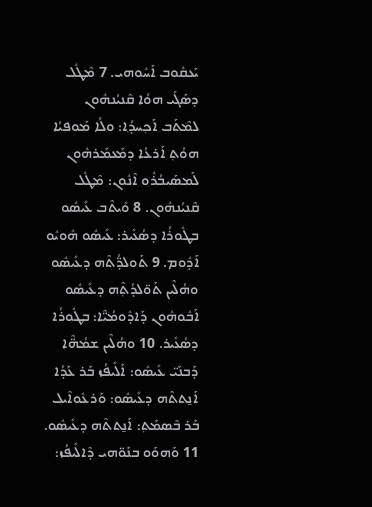ܝܰܥܩܽܘܒ ܐܰܚܽܘܗܝ. 7 ܡܶܛܽܠ ܕܣܰܓܺܝ ܗܘܳܐ ܩܶܢܝܳܢܗܽܘܢ ܠܡܶܬܰܒ ܐܰܟ݂ܚܕ݂ܳܐ: ܘܠܳܐ ܡܰܘܦܝܳܐ ܗܘܳܬ݂ ܐܰܪܥܳܐ ܕܡܰܥܡܰܪܗܽܘܢ ܠܰܡܣܰܝܒܳܪܽܘ ܐܶܢܽܘܢ: ܡܶܛܽܠ ܩܶܢܝܳܢܗܽܘܢ. 8 ܘܺܝܬܶܒ ܥܺܝܣܽܘ ܒܛܽܘܪܳܐ ܕܣܳܥܺܝܪ: ܥܺܝܣܽܘ ܗܽܘܝܽܘ ܐܰܕܽܘܡ. 9 ܬܰܘܠܕ̈ܳܬܶܗ ܕܥܺܝܣܽܘ ܘܗܳܠܶܝܢ ܬܰܘ̈ܠܕܳܬ݂ܶܗ ܕܥܺܝܣܽܘ ܐܰܒܽܘܗܽܘܢ ܕܰܐܕܽܘܡܳܝ̈ܶܐ: ܒܛܽܘܪܳܐ ܕܣܳܥܺܝܪ. 10 ܘܗܳܠܶܝܢ ܫܡܳܗ̈ܶܐ ܕܰܒܢܰܝ̈ ܥܺܝܣܽܘ: ܐܰܠܺܝܦܳܙ ܒܰܪ ܥܰܕܳܐ ܐܰܢ̱ܬܬܶܗ ܕܥܺܝܣܽܘ: ܘܰܪܥܽܘܐܶܝܠ ܒܰܪ ܒܶܣܡܰܬ݂: ܐܰܢ̱ܬܬܶܗ ܕܥܺܝܣܽܘ. 11 ܘܰܗܘܰܘ ܒܢܰܘ̈ܗܝ ܕܶܐܠܺܝܦܳܙ: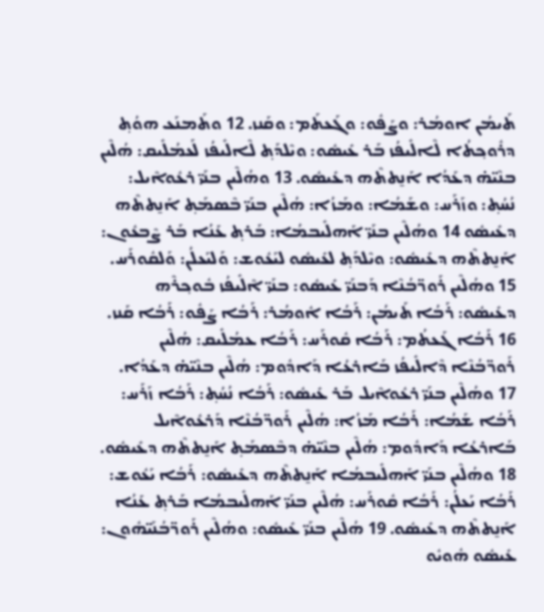ܬܰܝܡܳܢ ܐܘܡܳܪ: ܘܨܰܦܽܘ: ܘܓܰܥܬܰܡ: ܘܩܰܢܙ. 12 ܘܬܰܡܢܰܥ ܗܘܳܬ݂ ܕܪܽܘܟ݂ܬܳܐ ܠܶܐܠܺܝܦܳܙ ܒܰܪ ܥܺܝܣܽܘ: ܘܝܶܠܕܰܬ݂ ܠܶܐܠܺܝܦܳܙ ܠܰܥܡܳܠܺܝܩ: ܗܳܠܶܝܢ ܒܢܶܝ̈ܗ̇ ܕܥܰܕܳܐ ܐܰܢ̱ܬܬܶܗ ܕܥܺܝܣܽܘ. 13 ܘܗܳܠܶܝܢ ܒܢܰܝ̈ ܪܥܽܘܐܶܝܠ: ܢܳܚܳܬ݂: ܘܙܰܪܰܚ: ܘܫܰܡܳܐ: ܘܡܰܙܳܐ: ܗܳܠܶܝܢ ܒܢܰܝ̈ ܒܶܣܡܰܬ݂ ܐܰܢ̱ܬܬܶܗ ܕܥܺܝܣܽܘ 14 ܘܗܳܠܶܝܢ ܒܢܰܝ̈ ܐܰܗܠܺܝܒܡܳܐ: ܒܰܪܬ݂ ܥܰܢܳܐ ܒܰܪ ܨܶܒܥܽܘܢ: ܐܰܢ̱ܬܬܶܗ ܕܥܺܝܣܽܘ: ܘܝܶܠܕܰܬ݂ ܠܥܺܝܣܽܘ ܠܝܰܥܽܘܫ: ܘܰܠܝܰܥܠܳܢ: ܘܰܠܩܽܘܪܰܚ. 15 ܘܗܳܠܶܝܢ ܪܰܘܖ̈ܒܳܢܶܐ ܕܰܒܢܰܝ̈ ܥܺܝܣܽܘ: ܒܢܰܝ̈ ܐܶܠܺܝܦܳܙ ܒܽܘܟ݂ܪܶܗ ܕܥܺܝܣܽܘ: ܪܰܒܳܐ ܬܰܝܡܳܢ: ܪܰܒܳܐ ܐܽܘܡܳܪ: ܪܰܒܳܐ ܨܰܦܽܘ: ܪܰܒܳܐ ܩܰܢܙ. 16 ܪܰܒܳܐ ܓܰܥܬܳܡ: ܪܰܒܳܐ ܩܽܘܪܰܚ: ܪܰܒܳܐ ܥܡܳܠܺܝܩ: ܗܳܠܶܝܢ ܪܰܘܖ̈ܒܳܢܶܐ ܕܶܐܠܺܝܦܳܙ ܒܰܐܪܥܳܐ ܕܰܐܕܽܘܡ: ܗܳܠܶܝܢ ܒܢܶܝ̈ܗ̇ ܕܥܰܕܳܐ. 17 ܘܗܳܠܶܝܢ ܒܢܰܝ̈ ܪܥܽܘܐܶܝܠ ܒܰܪ ܥܺܝܣܽܘ: ܪܰܒܳܐ ܢܳܚܳܬ݂: ܪܰܒܳܐ ܙܰܪܰܚ: ܪܰܒܳܐ ܫܰܡܳܐ: ܪܰܒܳܐ ܡܰܙܳܐ: ܗܳܠܶܝܢ ܪܰܘܖ̈ܒܳܢܶܐ ܕܰܪܥܽܘܐܶܝܠ ܒܰܐܪܥܳܐ ܕܰܐܕܽܘܡ: ܗܳܠܶܝܢ ܒܢܶܝ̈ܗ̇ ܕܒܶܣܡܰܬ݂ ܐܰܢ̱ܬܬܶܗ ܕܥܺܝܣܽܘ. 18 ܘܗܳܠܶܝܢ ܒܢܰܝ̈ ܐܰܗܠܺܝܒܡܳܐ ܐܰܢ̱ܬܬܶܗ ܕܥܺܝܣܽܘ: ܪܰܒܳܐ ܝܰܥܽܘܫ: ܪܰܒܳܐ ܝܰܥܠܳܢ: ܪܰܒܳܐ ܩܽܘܪܰܚ: ܗܳܠܶܝܢ ܒܢܰܝ̈ ܐܰܗܠܺܝܒܡܳܐ ܒܰܪܬ݂ ܥܰܢܳܐ ܐܰܢ̱ܬܬܶܗ ܕܥܺܝܣܽܘ. 19 ܗܳܠܶܝܢ ܒܢܰܝ̈ ܥܺܝܣܽܘ: ܘܗܳܠܶܝܢ ܪܰܘܖ̈ܒܳܢܰܝ̈ܗܽܘܢ: ܥܺܝܣܽܘ ܗܽܘܝܽܘ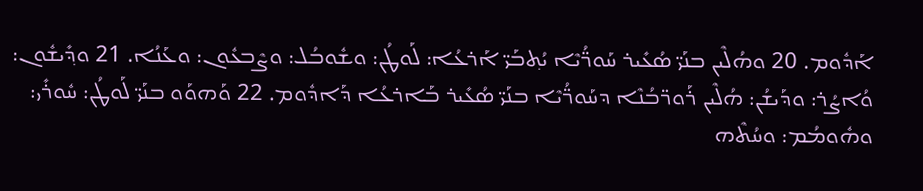ܐܰܕܽܘܡ. 20 ܘܗܳܠܶܝܢ ܒܢܰܝ̈ ܣܳܥܺܝܪ ܚܰܘܖ̈ܳܝܶܐ ܝܳܬ݂ܒܰܝ̈ ܐܰܪܥܳܐ: ܠܰܘܛܳܢ: ܘܫܽܘܒܳܠ: ܘܨܶܒܥܽܘܢ: ܘܥܰܢܳܐ. 21 ܘܕ݂ܺܝܫܽܘܢ: ܘܳܐܨܳܪ: ܘܕܰܝܫܳܢ: ܗܳܠܶܝܢ ܪܰܘܖ̈ܒܳܢܶܐ ܕܚܰܘܖ̈ܳܝܶܐ ܒܢܰܝ̈ ܣܳܥܺܝܪ ܒܰܐܪܥܳܐ ܕܰܐܕܽܘܡ. 22 ܘܰܗܘܰܘ ܒܢܰܝ̈ ܠܰܘܛܳܢ: ܚܽܘܪܺܝ: ܘܗܽܘܡܳܡ: ܘܚܳܬܶܗ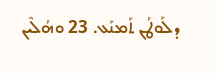ܕܠܰܘܛܳܢ ܬܰܡܢܰܥ. 23 ܘܗܳܠܶܝܢ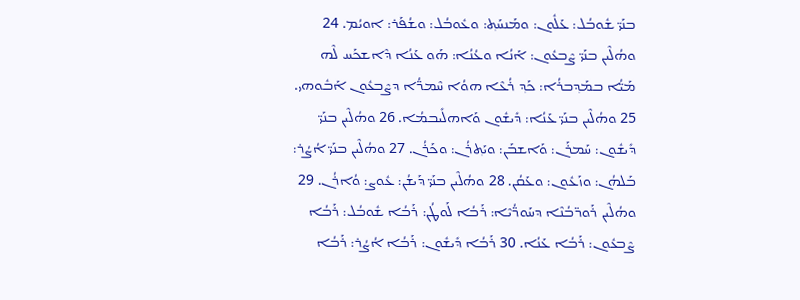ܒܢܰܝ̈ ܫܽܘܒܳܠ: ܥܰܠܽܘܢ: ܘܡܰܢܚܰܬ݂: ܘܥܽܘܒܳܠ: ܘܫܳܦܰܪ: ܐܘܝܳܡ. 24 ܘܗܳܠܶܝܢ ܒܢܰܝ̈ ܨܶܒܥܽܘܢ: ܐܰܢܳܐ ܘܥܳܢܳܐ: ܗܰܘ ܥܰܢܳܐ ܕܶܐܫܟܰܚ ܠܶܗ ܡܰܝ̈ܳܐ ܒܡܰܕ݂ܒܪܳܐ: ܟܰܕ݂ ܪܳܥܶܐ ܗܘܳܐ ܚܶܡܖ̈ܳܐ ܕܨܶܒܥܽܘܢ ܐܰܒܽܘܗܝ. 25 ܘܗܳܠܶܝܢ ܒܢܰܝ̈ ܥܰܢܳܐ: ܕܺܝܫܽܘܢ ܘܰܐܗܠܺܝܒܡܳܐ. 26 ܘܗܳܠܶܝܢ ܒܢܰܝ̈ ܕܺܝܫܽܘܢ: ܚܰܡܪܰܢ: ܘܰܐܫܒܰܢ: ܘܝܰܬ݂ܪܳܢ: ܘܟܰܪܳܢ. 27 ܘܗܳܠܶܝܢ ܒܢܰܝ̈ ܐܳܨܳܪ: ܒܰܠܗܳܢ: ܘܙܰܥܽܘܢ: ܘܥܰܩܳܢ. 28 ܘܗܳܠܶܝܢ ܒܢܰܝ̈ ܕܰܝܫܳܢ: ܥܽܘܨ: ܘܳܐܪܳܢ. 29 ܘܗܳܠܶܝܢ ܪܰܘܖ̈ܒܳܢܶܐ ܕܚܰܘܖ̈ܳܝܶܐ: ܪܰܒܳܐ ܠܰܘܛܳܢ: ܪܰܒܳܐ ܫܽܘܒܳܠ: ܪܰܒܳܐ ܨܶܒܥܽܘܢ: ܪܰܒܳܐ ܥܰܢܳܐ. 30 ܪܰܒܳܐ ܕܺܝܫܽܘܢ: ܪܰܒܳܐ ܐܳܨܳܪ: ܪܰܒܳܐ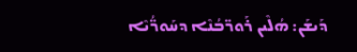ܕܰܝܫܰܢ: ܗܳܠܶܝܢ ܪܰܘܖ̈ܒܳܢܶܐ ܕܚܰܘܖ̈ܳܝܶܐ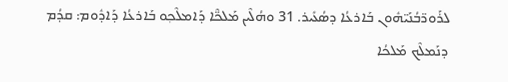ܠܪܰܘܖ̈ܒܳܢܰܝ̈ܗܽܘܢ ܒܰܐܪܥܳܐ ܕܣܳܥܺܝܪ. 31 ܘܗܳܠܶܝܢ ܡܰܠܟ̈ܶܐ ܕܰܐܡܠܶܟ݂ܘ ܒܰܐܪܥܳܐ ܕܰܐܕܽܘܡ: ܩܕܳܡ ܕܢܰܡܠܶܟ ܡܰܠܟܳܐ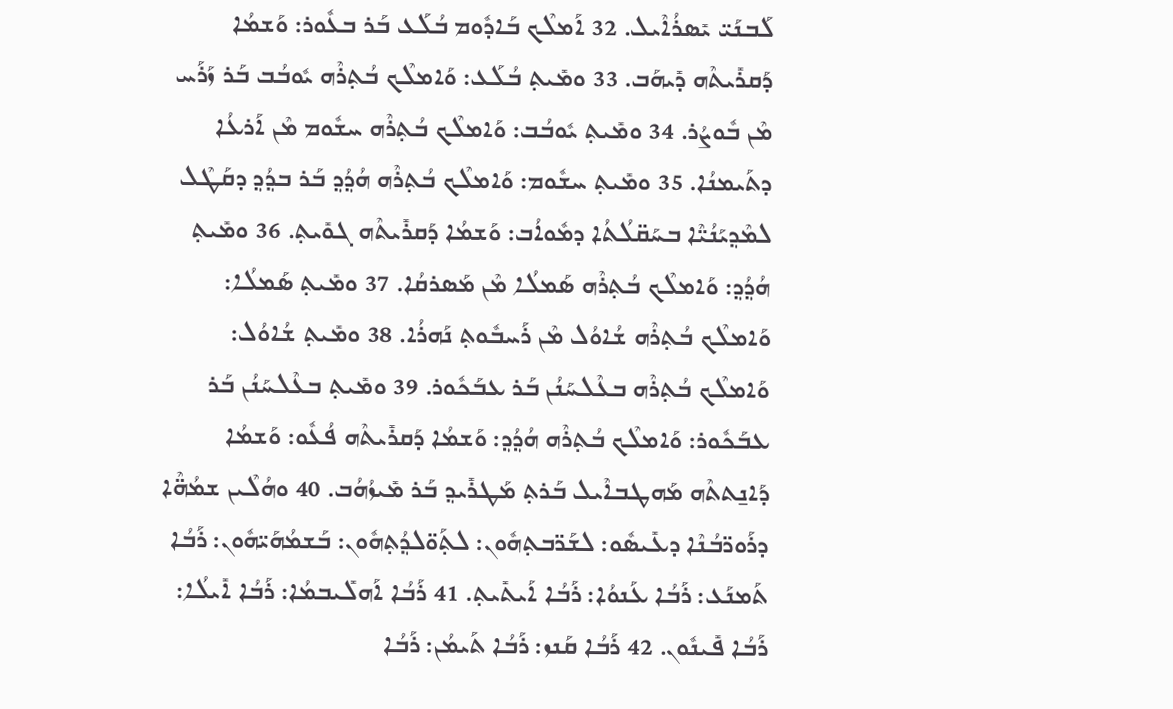ܠܰܒܢܰܝ̈ ܝܺܣܪܳܐܶܝܠ. 32 ܐܰܡܠܶܟ ܒܰܐܕܽܘܡ ܒܳܠܰܥ ܒܰܪ ܒܥܽܘܪ: ܘܰܫܡܳܐ ܕܰܩܪܺܝܬܶܗ ܕܺܝܗܰܒ. 33 ܘܡܺܝܬ݂ ܒܳܠܰܥ: ܘܰܐܡܠܶܟ ܒܳܬ݂ܪܶܗ ܝܽܘܒܳܒ ܒܰܪ ܙܰܪܰܚ ܡܶܢ ܒܽܘܨܳܪ. 34 ܘܡܺܝܬ݂ ܝܽܘܒܳܒ: ܘܰܐܡܠܶܟ ܒܳܬ݂ܪܶܗ ܚܫܽܘܡ ܡܶܢ ܐܰܪܥܳܐ ܕܬܰܝܡܢܳܐ. 35 ܘܡܺܝܬ݂ ܚܫܽܘܡ: ܘܰܐܡܠܶܟ ܒܳܬ݂ܪܶܗ ܗܳܕ݂ܳܕ݂ ܒܰܪ ܒܕ݂ܳܕ݂ ܕܩܰܛܶܠ ܠܡܶܕ݂ܝܰܢܳܝ̈ܶܐ ܒܚܰܩ̈ܠܳܬܳܐ ܕܡܽܘܐܳܒ: ܘܰܫܡܳܐ ܕܰܩܪܺܝܬܶܗ ܓܘܺܝܬ݂. 36 ܘܡܺܝܬ݂ ܗܳܕ݂ܳܕ݂: ܘܰܐܡܠܶܟ ܒܳܬ݂ܪܶܗ ܣܰܡܠܳܐ ܡܶܢ ܡܰܣܪܩܳܐ. 37 ܘܡܺܝܬ݂ ܣܰܡܠܳܐ: ܘܰܐܡܠܶܟ ܒܳܬ݂ܪܶܗ ܫܳܐܘܳܠ ܡܶܢ ܪܰܚܒܽܘܬ݂ ܢܰܗܪܳܐ. 38 ܘܡܺܝܬ݂ ܫܳܐܘܳܠ: ܘܰܐܡܠܶܟ ܒܳܬ݂ܪܶܗ ܒܥܶܠܚܰܢܳܢ ܒܰܪ ܥܒܰܟܽܘܪ. 39 ܘܡܺܝܬ݂ ܒܥܶܠܚܰܢܳܢ ܒܰܪ ܥܒܰܟܽܘܪ: ܘܰܐܡܠܶܟ ܒܳܬ݂ܪܶܗ ܗܳܕ݂ܳܕ݂: ܘܰܫܡܳܐ ܕܰܩܪܺܝܬܶܗ ܦܳܥܽܘ: ܘܰܫܡܳܐ ܕܰܐܢ̱ܬܬܶܗ ܡܰܗܛܒܐܶܝܠ ܒܰܪܬ݂ ܡܰܛܪܺܝܕ݂ ܒܰܪ ܡܺܝܙܳܗܳܒ. 40 ܘܗܳܠܶܝܢ ܫܡܳܗ̈ܶܐ ܕܪܰܘܖ̈ܒܳܢܶܐ ܕܥܺܝܣܽܘ: ܠܫܰܖ̈ܒܬ݂ܗܽܘܢ: ܠܬ݂ܰܘ̈ܠܕ݂ܳܬ݂ܗܽܘܢ: ܒܰܫܡܳܗܰܝ̈ܗܽܘܢ: ܪܰܒܳܐ ܬܰܡܢܰܥ: ܪܰܒܳܐ ܥܰܢܘܳܐ: ܪܰܒܳܐ ܐܰܝܬܺܝܬ݂. 41 ܪܰܒܳܐ ܐܰܗܠܺܝܒܡܳܐ: ܪܰܒܳܐ ܐܺܝܠܳܐ: ܪܰܒܳܐ ܦܺܝܢܽܘܢ. 42 ܪܰܒܳܐ ܩܰܢܙ: ܪܰܒܳܐ ܬܰܝܡܳܢ: ܪܰܒܳܐ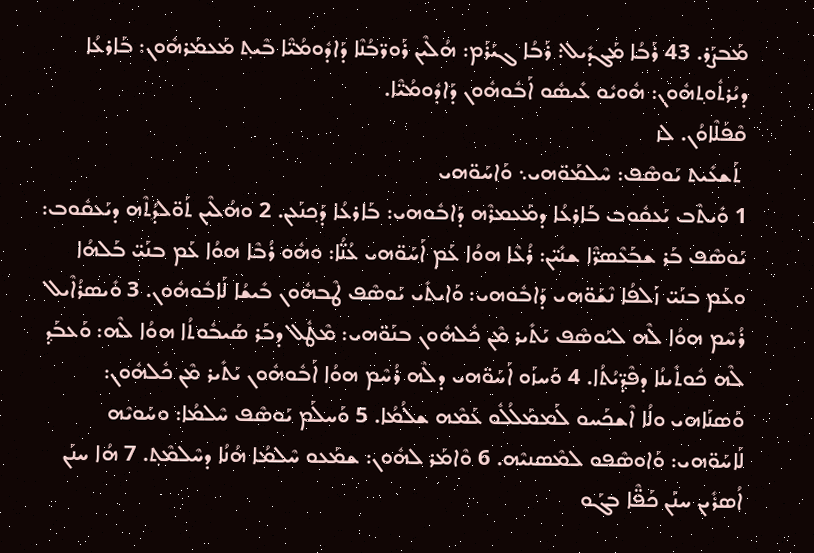ܡܰܒܨܰܪ. 43 ܪܰܒܳܐ ܡܰܓܕܺܝܠ: ܪܰܒܳܐ ܓܝܰܪܰܡ: ܗܳܠܶܝܢ ܪܰܘܖ̈ܒܳܢܶܐ ܕܰܐܕܽܘܡܳܝ̈ܶܐ ܒܶܝܬ݂ ܡܰܥܡܰܪܗܽܘܢ: ܒܰܐܪܥܳܐ ܕܝܳܪܬܽܘܬ݂ܗܽܘܢ: ܗܽܘܝܽܘ ܥܺܝܣܽܘ ܐܰܒܽܘܗܽܘܢ ܕܰܐܕܽܘܡܳܝ̈ܶܐ.
ܩܶܦܰܠܶܐܘܳܢ. ܠܙ
 ܬܰܫܥܺܝܬ ܝܰܘܣܶܦ: ܚܶܠܡܰܘ̈ܗܝ܆ ܘܰܐܚܰܘ̈ܗܝ
1 ܘܺܝܬܶܒ ܝܰܥܩܽܘܒ ܒܰܐܪܥܳܐ ܕܡܰܥܡܪܶܗ ܕܰܐܒܽܘܗܝ: ܒܰܐܪܥܳܐ ܕܰܟ݂ܢܰܥܢ. 2 ܘܗܳܠܶܝܢ ܬܰܘ̈ܠܕܳܬ݂ܶܗ ܕܝܰܥܩܽܘܒ: ܝܰܘܣܶܦ ܒܰܪ ܫܒܰܥܶܣܖ̈ܶܐ ܫܢܺܝ̈ܢ: ܪܳܥܶܐ ܗܘܳܐ ܥܰܡ ܐܰܚܰܘ̈ܗܝ ܥܳܢ̈ܳܐ: ܘܗܽܘ ܪܳܒܶܐ ܗܘܳܐ ܥܰܡ ܒܢܰܝ̈ ܒܰܠܗܳܐ ܘܥܰܡ ܒܢܰܝ̈ ܙܰܠܦܳܐ ܢܶܫܰܘ̈ܗܝ ܕܰܐܒܽܘܗܝ: ܘܰܐܝܬܺܝ ܝܰܘܣܶܦ ܛܶܒܗܽܘܢ ܒܺܝܫܳܐ ܠܰܐܒܽܘܗܽܘܢ. 3 ܘܺܝܣܪܳܐܶܝܠ ܪܳܚܶܡ ܗܘܳܐ ܠܶܗ ܠܝܰܘܣܶܦ ܝܰܬܺܝܪ ܡܶܢ ܟܽܠܗܽܘܢ ܒܢܰܘ̈ܗܝ: ܡܶܛܽܠ ܕܒܰܪ ܣܰܝܒܽܘܬܳܐ ܗܘܳܐ ܠܶܗ: ܘܰܥܒܰܕ݂ ܠܶܗ ܟܽܘܬܺܝܢܳܐ ܕܦܶܕ݂̈ܝܳܬܳܐ. 4 ܘܰܚܙܰܘ ܐܰܚܰܘ̈ܗܝ ܕܠܶܗ ܪܳܚܶܡ ܗܘܳܐ ܐܰܒܽܘܗܽܘܢ ܝܰܬܺܝܪ ܡܶܢ ܟܽܠܗܽܘܢ: ܘܰܣܢܰܐܗܝ ܘܠܳܐ ܐܶܫܟܰܚܘ ܠܰܡܡܰܠܳܠܽܘ ܥܰܡܶܗ ܫܠܳܡܳܐ. 5 ܘܰܚܠܰܡ ܝܰܘܣܶܦ ܚܶܠܡܳܐ: ܘܚܰܘܝܶܗ ܠܰܐܚܰܘ̈ܗܝ: ܘܰܐܘܣܶܦܘ ܠܡܶܣܢܝܶܗ. 6 ܘܶܐܡܰܪ ܠܗܽܘܢ: ܫܡܰܥܘ ܚܶܠܡܳܐ ܗܳܢܳܐ ܕܚܶܠܡܶܬ݂. 7 ܗܳܐ ܚܢܰܢ ܐܳܣܪܺܝܢ ܚܢܰܢ ܟܰܦ̈ܶܐ ܒܓܰܘ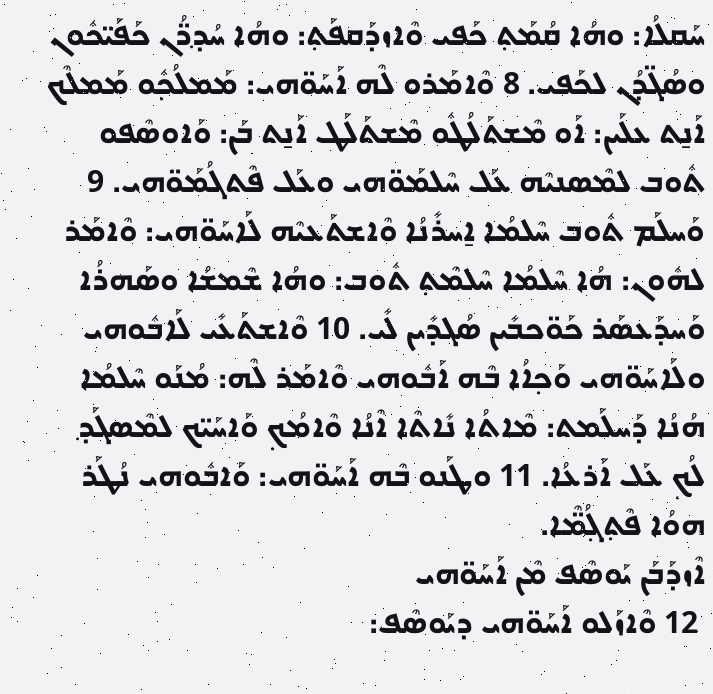ܚܰܩܠܳܐ: ܘܗܳܐ ܩܳܡܰܬ݂ ܟܰܦܝ ܘܶܐܙܕܰܩܦܰܬ݂: ܘܗܳܐ ܚܳܕ݂ܖ̈ܳܢ ܟܰܦܰܝ̈ܟܽܘܢ ܘܣܳܓ̈ܕܳܢ ܠܟܰܦܝ. 8 ܘܶܐܡܰܪܘ ܠܶܗ ܐܰܚܰܘ̈ܗܝ: ܡܰܡܠܳܟ݂ܽܘ ܡܰܡܠܶܟ ܐܰܢ̱ܬ ܥܠܰܝܢ: ܐܰܘ ܡܶܫܬܰܠܳܛܽܘ ܡܶܫܬܰܠܰܛ ܐܰܢ̱ܬ ܒܰܢ: ܘܰܐܘܣܶܦܘ ܬܽܘܒ ܠܡܶܣܢܝܶܗ ܥܰܠ ܚܶܠܡܰܘ̈ܗܝ ܘܥܰܠ ܦܶܬܓܳܡܰܘ̈ܗܝ. 9 ܘܰܚܠܰܡ ܬܽܘܒ ܚܶܠܡܳܐ ܐ̱ܚܪܺܢܳܐ ܘܶܐܫܬܰܥܝܶܗ ܠܰܐܚܰܘ̈ܗܝ: ܘܶܐܡܰܪ ܠܗܽܘܢ: ܗܳܐ ܚܶܠܡܳܐ ܚܶܠܡܶܬ݂ ܬܽܘܒ: ܘܗܳܐ ܫܶܡܫܳܐ ܘܣܰܗܪܳܐ ܘܰܚܕܰܥܣܰܪ ܟܰܘ̈ܟܒܺܝܢ ܣܳܓܕܺܝܢ ܠܺܝ. 10 ܘܶܐܫܬܰܥܺܝ ܠܰܐܒܽܘܗܝ ܘܠܰܐܚܰܘ̈ܗܝ ܘܰܟ݂ܐܳܐ ܒܶܗ ܐܰܒܽܘܗܝ ܘܶܐܡܰܪ ܠܶܗ: ܡܳܢܰܘ ܚܶܠܡܳܐ ܗܳܢܳܐ ܕܰܚܠܰܡܬ: ܡܶܐܬܳܐ ܢܺܐܬܶܐ ܐܶܢܳܐ ܘܶܐܡܳܟ݂ ܘܰܐܚܰܝ̈ܟ ܠܡܶܣܓܰܕ݂ ܠܳܟ݂ ܥܰܠ ܐܰܪܥܳܐ. 11 ܘܛܰܢܘ ܒܶܗ ܐܰܚܰܘ̈ܗܝ: ܘܰܐܒܽܘܗܝ ܢܳܛܰܪ ܗܘܳܐ ܦܶܬ݂ܓ݂ܳܡ̈ܶܐ.
ܐܶܙܕܰܒܰܢ ܝܰܘܣܶܦ ܡܶܢ ܐܰܚܰܘ̈ܗܝ
 12 ܘܶܐܙܰܠܘ ܐܰܚܰܘ̈ܗܝ ܕܝܰܘܣܶܦ: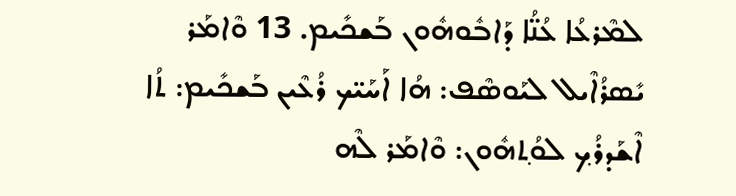ܠܡܶܪܥܳܐ ܥܳܢ̈ܳܐ ܕܰܐܒܽܘܗܽܘܢ ܒܰܫܟܺܝܡ. 13 ܘܶܐܡܰܪ ܝܺܣܪܳܐܶܝܠ ܠܝܰܘܣܶܦ: ܗܳܐ ܐܰܚܰܝ̈ܟ ܪܳܥܶܝܢ ܒܰܫܟܺܝܡ: ܬܳܐ ܐܶܫܰܕܪܳܟ݂ ܠܘܳܬ݂ܗܽܘܢ: ܘܶܐܡܰܪ ܠܶܗ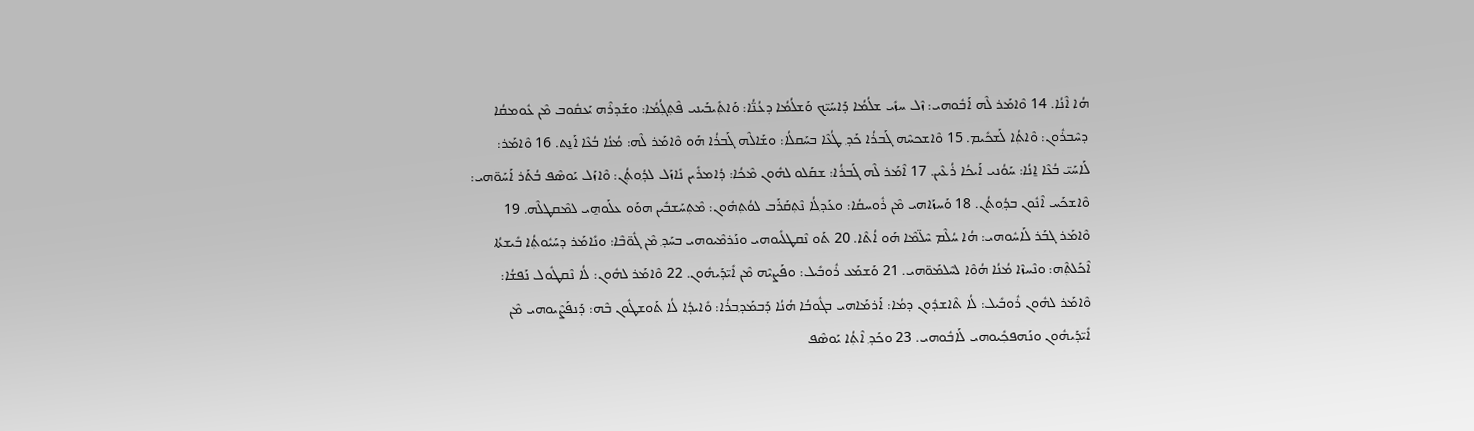ܗܳܐ ܐܶܢܳܐ. 14 ܘܶܐܡܰܪ ܠܶܗ ܐܰܒܽܘܗܝ: ܙܶܠ ܚܙܺܝ ܫܠܳܡܳܐ ܕܰܐܚܰܝ̈ܟ ܘܰܫܠܳܡܳܐ ܕܥܳܢ̈ܳܐ: ܘܰܐܬ݂ܺܝܒܰܝܢܝ ܦܶܬ݂ܓ݂ܳܡܳܐ: ܘܫܰܕܪܶܗ ܝܰܥܩܽܘܒ ܡܶܢ ܥܽܘܡܩܳܐ ܕܚܶܒܪܽܘܢ: ܘܶܐܬ݂ܳܐ ܠܰܫܟܺܝܡ. 15 ܘܶܐܫܟܚܶܗ ܓܰܒܪܳܐ ܟܰܕ݂ ܛܳܥܶܐ ܒܚܰܩܠܳܐ: ܘܫܰܐܠܶܗ ܓܰܒܪܳܐ ܗܰܘ ܘܶܐܡܰܪ ܠܶܗ: ܡܳܢܳܐ ܒܳܥܶܐ ܐܰܢ̱ܬ. 16 ܘܶܐܡܰܪ: ܠܰܐܚܰܝ̈ ܒܳܥܶܐ ܐ̱ܢܳܐ: ܚܰܘܳܢܝ ܐܰܝܟܳܐ ܪܳܥܶܝܢ. 17 ܐܶܡܰܪ ܠܶܗ ܓܰܒܪܳܐ: ܫܩܰܠܘ ܠܗܽܘܢ ܡܶܟܳܐ: ܕܳܐܡܪܺܝܢ ܢܺܐܙܰܠ ܠܕ݂ܳܘܬ݂ܳܢ: ܘܶܐܙܰܠ ܝܰܘܣܶܦ ܒܳܬܰܪ ܐܰܚܰܘ̈ܗܝ: ܘܶܐܫܟܰܚ ܐܶܢܽܘܢ ܒܕ݂ܳܘܬܳܢ. 18 ܘܰܚܙܰܐܗܝ ܡܶܢ ܪܽܘܚܩܳܐ: ܘܥܰܕ݂ܠܳܐ ܢܶܬ݂ܩܰܪܰܒ ܠܘܳܬ݂ܗܽܘܢ: ܡܶܬ݂ܚܰܫܒܺܝܢ ܗܘܰܘ ܥܠܰܘܗ̱ܝ ܠܡܶܩܛܠܶܗ. 19 ܘܶܐܡܰܪ ܓܒܰܪ ܠܰܐܚܽܘܗܝ: ܗܳܐ ܚܳܠܶܡ ܚܶܠ̈ܡܶܐ ܗܰܘ ܐܳܬܶܐ. 20 ܬܰܘ ܢܶܩܛܠܺܝܘܗܝ ܘܢܰܪܡܶܝܘܗܝ ܒܚܰܕ݂ ܡܶܢ ܓܽܘ̈ܒܶܐ: ܘܢܺܐܡܰܪ ܕܚܰܝܽܘܬ݂ܳܐ ܒܺܝܫܬܳܐ ܐܶܟܰܠܬ݂ܶܗ: ܘܢܶܚܙܶܐ ܡܳܢܳܐ ܗܳܘܶܐ ܠܚܶܠܡܰܘ̈ܗܝ. 21 ܘܰܫܡܰܥ ܪܽܘܒܺܝܠ: ܘܦܰܨܝܶܗ ܡܶܢ ܐܺܝ̈ܕܰܝܗܽܘܢ. 22 ܘܶܐܡܰܪ ܠܗܽܘܢ: ܠܳܐ ܢܶܩܛܽܘܠ ܢܰܦܫܳܐ: ܘܶܐܡܰܪ ܠܗܽܘܢ ܪܽܘܒܺܝܠ: ܠܳܐ ܬܶܐܫܕܽܘܢ ܕܡܳܐ: ܐܰܪܡܰܐܗܝ ܒܓܽܘܒܳܐ ܗܳܢܳܐ ܕܰܒܡܰܕ݂ܒܪܳܐ: ܘܺܐܝܕ݂ܳܐ ܠܳܐ ܬܰܘܫܛܽܘܢ ܒܶܗ: ܕܰܢܦܰܨܶܝܘܗܝ ܡܶܢ ܐܺܝ̈ܕܰܝܗܽܘܢ ܘܢܰܗܦܟ݂ܺܝܘܗܝ ܠܰܐܒܽܘܗܝ. 23 ܘܟܰܕ݂ ܐܶܬ݂ܳܐ ܝܰܘܣܶܦ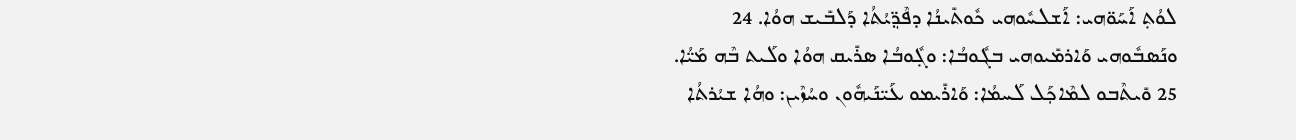ܠܘܳܬ݂ ܐܰܚܰܘ̈ܗܝ: ܐܰܫܠܚܽܘܗܝ ܟܽܘܬܺܝܢܳܐ ܕܦܶܕ݂̈ܝܳܬܳܐ ܕܰܠܒܺܝܫ ܗܘܳܐ. 24 ܘܢܰܣܒܽܘܗܝ ܘܰܐܪܡܺܝܘܗܝ ܒܓܽܘܒܳܐ: ܘܓ݂ܽܘܒܳܐ ܣܪܺܝܩ ܗܘܳܐ ܘܠܰܝܬ ܒܶܗ ܡܰܝ̈ܳܐ. 25 ܘܺܝܬܶܒܘ ܠܡܶܐܟ݂ܰܠ ܠܰܚܡܳܐ: ܘܰܐܪܺܝܡܘ ܥܰܝ̈ܢܰܝܗܽܘܢ ܘܚܳܙܶܝܢ: ܘܗܳܐ ܫܝܳܪܬܳܐ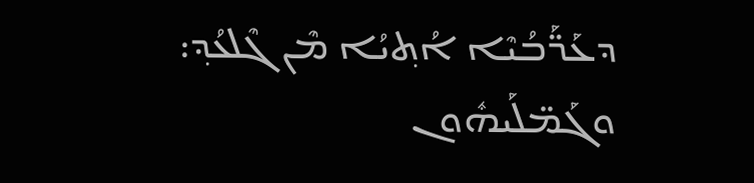ܕܥܰܖ̈ܰܒܳܝܶܐ ܐܳܬ݂ܝܳܐ ܡܶܢ ܓܶܠܥܳܕ݂: ܘܓܰܡ̈ܠܰܝܗܽܘܢ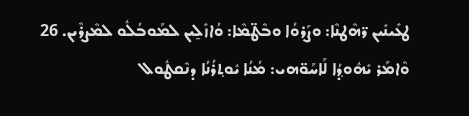ܛܥܺܝܢܺܝܢ ܖ̈ܗܶܛܢܶܐ: ܘܨܰܪܘܳܐ ܘܒܶܛ̈ܡܶܐ: ܘܳܐܙܺܠ̱ܝܢ ܠܡܰܘܒܳܠܽܘ ܠܡܶܨܪܶܝܢ. 26 ܘܶܐܡܰܪ ܝܺܗܽܘܕ݂ܳܐ ܠܰܐܚܰܘ̈ܗܝ: ܡܳܢܳܐ ܝܽܘܬ݂ܪܳܢܳܐ ܕܢܶܩܛܽܘܠ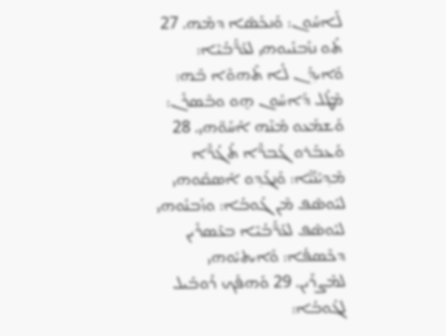ܠܰܐܚܽܘܢ: ܘܰܢܟܰܣܶܐ ܕܡܶܗ. 27 ܬܰܘ ܢܙܰܒܢܺܝܘܗܝ ܠܥܰܖ̈ܰܒܳܝܶܐ: ܘܺܐܝܕ݂ܰܢ ܠܳܐ ܬܶܗܘܶܐ ܒܶܗ: ܡܶܛܽܠ ܕܰܐܚܽܘܢ ܗ̱ܘ ܘܒܶܣܪܰܢ: ܘܰܫܡܰܥܘ ܡܶܢܶܗ ܐܰܚܰܘ̈ܗܝ. 28 ܘܰܥܒܰܪܘ ܓܰܒܖ̈ܶܐ ܬܰܓܳܖ̈ܶܐ ܡܶܕ݂ܝܰܢܳܝ̈ܶܐ: ܘܰܢܓܰܕ݂ܘ ܐܰܣܩܽܘܗܝ ܠܝܰܘܣܶܦ ܡܶܢ ܓܽܘܒܳܐ: ܘܙܰܒܢܽܘܗܝ ܠܝܰܘܣܶܦ ܠܥܰܖ̈ܰܒܳܝܶܐ ܒܥܶܣܪܺܝܢ ܕܟܶܣܦܳܐ: ܘܰܐܝܬܝܽܘܗܝ ܠܡܶܨܪܶܝܢ. 29 ܘܰܗܦܰܟ ܪܽܘܒܺܝܠ ܠܓܽܘܒܳܐ: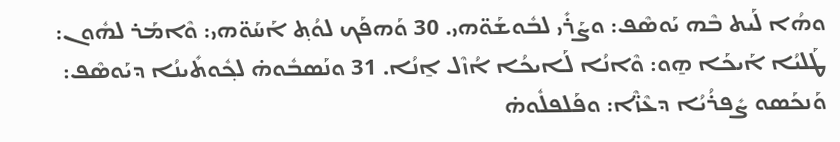ܘܗܳܐ ܠܰܝܬ ܒܶܗ ܝܰܘܣܶܦ: ܘܨܰܪܺܝ ܠܒܽܘܫܰܘ̈ܗܝ. 30 ܘܰܗܦܰܟ ܠܘܳܬ݂ ܐܰܚܰܘ̈ܗܝ: ܘܶܐܡܰܪ ܠܗܽܘܢ: ܛܰܠܝܳܐ ܐܰܝܟܰܐ ܗ̱ܘ: ܘܶܐܢܳܐ ܠܰܐܝܟܳܐ ܐܳܙܶܠ ܐ̱ܢܳܐ. 31 ܘܢܰܣܒܽܘܗ̇ ܠܟ݂ܽܘܬܺܝܢܳܐ ܕܝܰܘܣܶܦ: ܘܰܢܟܰܣܘ ܨܺܦܪܳܝܳܐ ܕܥܶܙ̈ܶܐ: ܘܦܰܠܦܠܽܘܗ̇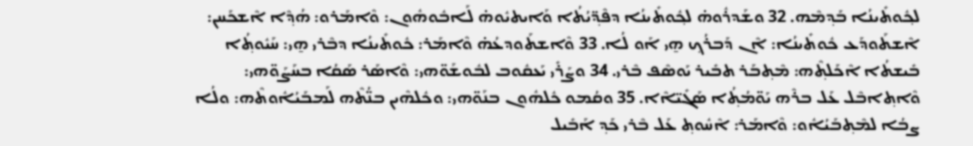ܠܟ݂ܽܘܬܺܝܢܳܐ ܒܰܕ݂ܡܶܗ. 32 ܘܫܰܕܪܽܘܗ̇ ܠܟ݂ܽܘܬܺܝܢܳܐ ܕܦܶܕ݂̈ܝܳܬܳܐ ܘܰܐܝܬܝܽܘܗ̇ ܠܰܐܒܽܘܗܽܘܢ: ܘܶܐܡܰܪܘ: ܗܳܕ݂ܶܐ ܐܶܫܟܰܚܢ: ܐܶܫܬܰܘܕܰܥ ܟܽܘܬܺܝܢܳܐ: ܐܶܢ ܕܰܒܪܳܟ݂ ܗ̱ܝ ܐܰܘ ܠܳܐ. 33 ܘܶܐܫܬܰܘܕܥܳܗ̇ ܘܶܐܡܰܪ: ܟܽܘܬܺܝܢܳܐ ܕܒܶܪܝ ܗ̱ܝ: ܚܰܝܽܘܬ݂ܳܐ ܒܺܝܫܬܳܐ ܐܶܟܰܠܬ݂ܶܗ: ܡܶܬ݂ܒܰܪ ܬܒܺܝܪ ܝܰܘܣܶܦ ܒܶܪܝ. 34 ܘܨܰܪܺܝ ܝܰܥܩܽܘܒ ܠܒܽܘܫܰܘ̈ܗܝ: ܘܶܐܣܰܪ ܣܰܩܳܐ ܒܚܰܨܰܘ̈ܗܝ: ܘܶܐܬ݂ܐܒܶܠ ܥܰܠ ܒܪܶܗ ܝܰܘ̈ܡܳܬ݂ܳܐ ܣܰܓܺܝ̈ܐܶܐ. 35 ܘܩܳܡܘ ܟܽܠܗܽܘܢ ܒܢܰܘ̈ܗܝ: ܘܟܽܠܗܶܝܢ ܒܢ̈ܳܬܶܗ ܠܰܡܒܰܝܳܐܽܘܬܶܗ: ܘܠܳܐ ܨܒܳܐ ܠܡܶܬ݂ܒܰܝܳܐܽܘ: ܘܶܐܡܰܪ: ܐܶܚܽܘܬ݂ ܥܰܠ ܒܶܪܝ ܟܰܕ݂ ܐܰܒܺܝܠ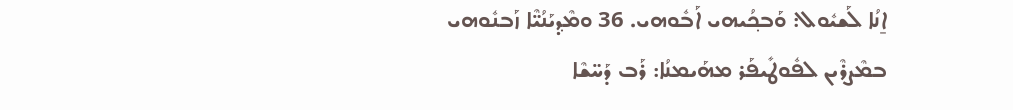ܐ̱ܢܳܐ ܠܰܫܝܽܘܠ: ܘܰܒܟ݂ܳܝܗܝ ܐܰܒܽܘܗܝ. 36 ܘܡܶܕ݂ܝܰܢܳܝ̈ܶܐ ܙܰܒܢܽܘܗܝ ܒܡܶܨܪܶܝܢ ܠܦܽܘܛܺܝܦܰܪ ܡܗܰܝܡܢܳܐ: ܪܰܒ ܕܰܚ̈ܫܶܐ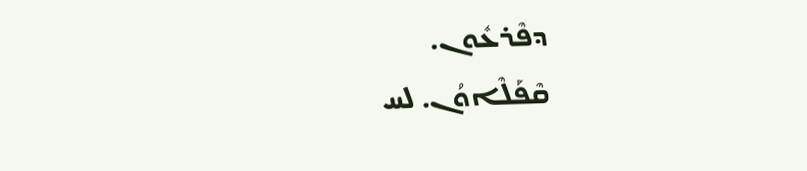ܕܦܶܪܥܽܘܢ.
ܩܶܦܰܠܶܐܘܳܢ. ܠܚ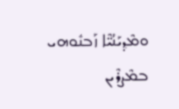ܘܡܶܕ݂ܝܰܢܳܝ̈ܶܐ ܙܰܒܢܽܘܗܝ ܒܡܶܨܪܶܝܢ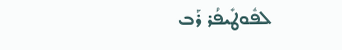ܠܦܽܘܛܺܝܦܳܪ ܪܰܒ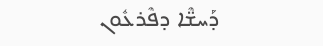ܕܰܚܫ̈ܶܐ ܕܦܶܪܥܽܘܢ